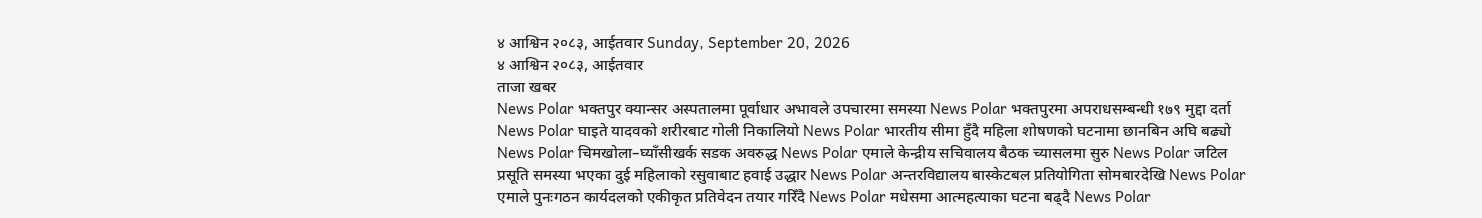४ आश्विन २०८३, आईतवार Sunday, September 20, 2026
४ आश्विन २०८३, आईतवार
ताजा खबर
News Polar भक्तपुर क्यान्सर अस्पतालमा पूर्वाधार अभावले उपचारमा समस्या News Polar भक्तपुरमा अपराधसम्बन्धी १७९ मुद्दा दर्ता News Polar घाइते यादवको शरीरबाट गोली निकालियो News Polar भारतीय सीमा हुँदै महिला शोषणको घटनामा छानबिन अघि बढ्यो News Polar चिमखोला–घ्याँसीखर्क सडक अवरुद्ध News Polar एमाले केन्द्रीय सचिवालय बैठक च्यासलमा सुरु News Polar जटिल प्रसूति समस्या भएका दुई महिलाको रसुवाबाट हवाई उद्धार News Polar अन्तरविद्यालय बास्केटबल प्रतियोगिता सोमबारदेखि News Polar एमाले पुनःगठन कार्यदलको एकीकृत प्रतिवेदन तयार गरिँदै News Polar मधेसमा आत्महत्याका घटना बढ्दै News Polar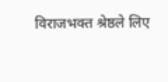विराजभक्त श्रेष्ठले लिए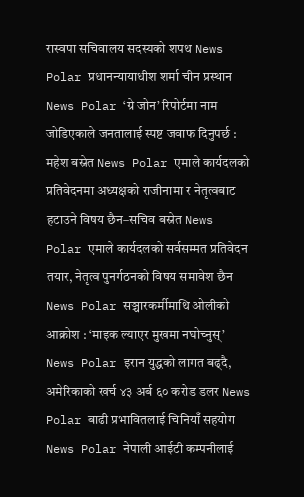रास्वपा सचिवालय सदस्यको शपथ News Polar प्रधानन्यायाधीश शर्मा चीन प्रस्थान News Polar ‘ग्रे जोन’ रिपोर्टमा नाम जोडिएकाले जनतालाई स्पष्ट जवाफ दिनुपर्छ : महेश बस्नेत News Polar एमाले कार्यदलको प्रतिवेदनमा अध्यक्षको राजीनामा र नेतृत्वबाट हटाउने विषय छैन–सचिव बस्नेत News Polar एमाले कार्यदलको सर्वसम्मत प्रतिवेदन तयार, नेतृत्व पुनर्गठनको विषय समावेश छैन News Polar सञ्चारकर्मीमाथि ओलीको आक्रोश : ‘माइक ल्याएर मुखमा नघोच्नुस्’ News Polar इरान युद्धको लागत बढ्दै, अमेरिकाको खर्च ४३ अर्ब ६० करोड डलर News Polar बाढी प्रभावितलाई चिनियाँ सहयोग News Polar नेपाली आईटी कम्पनीलाई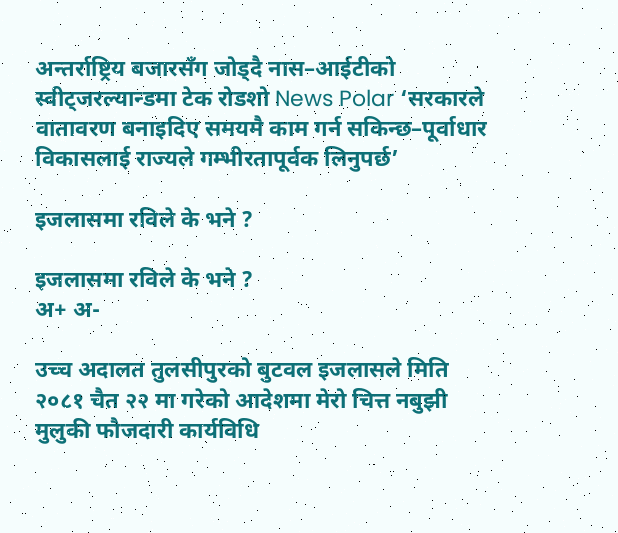अन्तर्राष्ट्रिय बजारसँग जोड्दै नास–आईटीको स्वीट्जरल्यान्डमा टेक रोडशो News Polar ‘सरकारले वातावरण बनाइदिए समयमै काम गर्न सकिन्छ–पूर्वाधार विकासलाई राज्यले गम्भीरतापूर्वक लिनुपर्छ’

इजलासमा रविले के भने ?

इजलासमा रविले के भने ?
अ+ अ-

उच्च अदालत तुलसीपुरको बुटवल इजलासले मिति २०८१ चैत २२ मा गरेको आदेशमा मेरो चित्त नबुझी मुलुकी फौजदारी कार्यविधि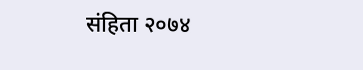संहिता २०७४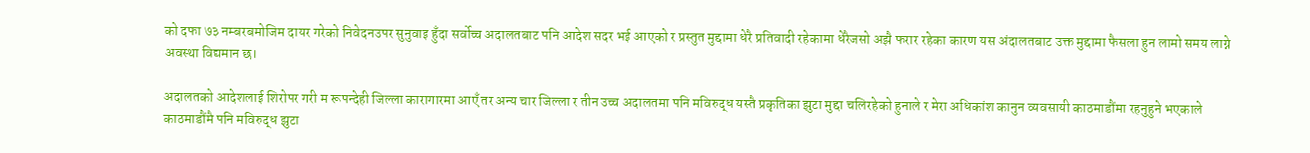को दफा ७३ नम्बरबमोजिम दायर गरेको निवेदनउपर सुनुवाइ हुँदा सर्वोच्च अदालतबाट पनि आदेश सदर भई आएको र प्रस्तुत मुद्दामा धेरै प्रतिवादी रहेकामा धेरैजसो अझै फरार रहेका कारण यस अंदालतबाट उक्त मुद्दामा फैसला हुन लामो समय लाग्ने अवस्था विद्यमान छ।

अदालतको आदेशलाई शिरोपर गरी म रूपन्देही जिल्ला कारागारमा आएँ तर अन्य चार जिल्ला र तीन उच्च अदालतमा पनि मविरुद्ध यस्तै प्रकृतिका झुटा मुद्दा चलिरहेको हुनाले र मेरा अधिकांश कानुन व्यवसायी काठमाडौंमा रहनुहुने भएकाले काठमाडौंमै पनि मविरुद्ध झुटा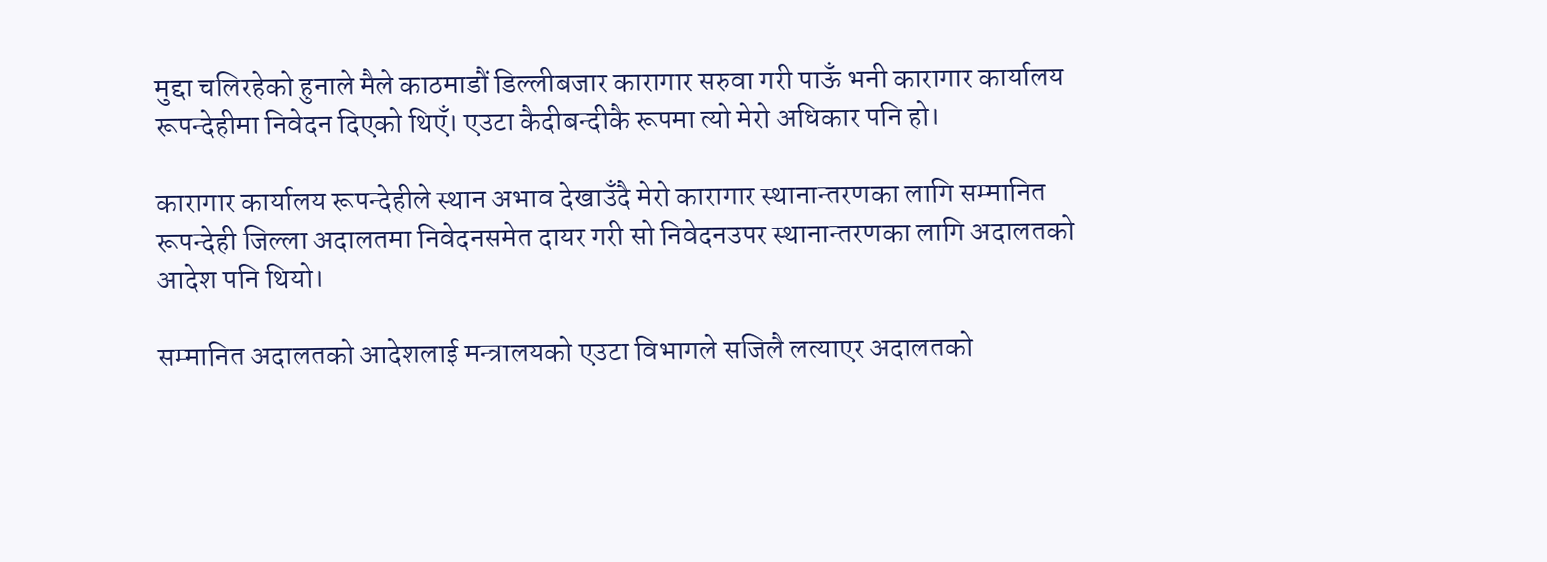मुद्दा चलिरहेको हुनाले मैले काठमाडौं डिल्लीबजार कारागार सरुवा गरी पाऊँ भनी कारागार कार्यालय रूपन्देहीमा निवेदन दिएको थिएँ। एउटा कैदीबन्दीकै रूपमा त्यो मेरो अधिकार पनि हो।

कारागार कार्यालय रूपन्देहीले स्थान अभाव देखाउँदै मेरो कारागार स्थानान्तरणका लागि सम्मानित रूपन्देही जिल्ला अदालतमा निवेदनसमेत दायर गरी सो निवेदनउपर स्थानान्तरणका लागि अदालतको आदेश पनि थियो।

सम्मानित अदालतको आदेशलाई मन्त्रालयको एउटा विभागले सजिलै लत्याएर अदालतको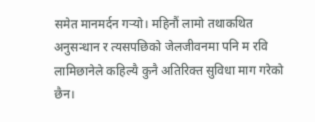समेत मानमर्दन गर्‍यो। महिनौं लामो तथाकथित अनुसन्धान र त्यसपछिको जेलजीवनमा पनि म रवि लामिछानेले कहिल्यै कुनै अतिरिक्त सुविधा माग गरेको छैन।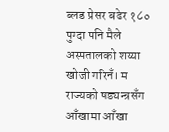ब्लड प्रेसर बढेर १८० पुग्दा पनि मैले अस्पतालको शय्या खोजी गरिनँ। म राज्यको षड्यन्त्रसँग आँखामा आँखा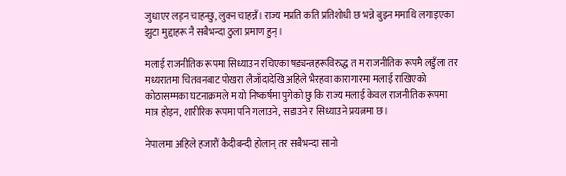जुधाएर लड्न चाहन्छु, लुक्न चाहन्नँ। राज्य मप्रति कति प्रतिशोधी छ भन्ने बुझ्न ममाथि लगाइएका झुटा मुद्दाहरू नै सबैभन्दा ठुला प्रमाण हुन्।

मलाई राजनीतिक रूपमा सिध्याउन रचिएका षड्यन्त्रहरूविरुद्ध त म राजनीतिक रूपमै लडुँला तर मध्यरातमा चितवनबाट पोखरा लैजाँदादेखि अहिले भैरहवा कारागारमा मलाई राखिएको कोठासम्मका घटनाक्रमले म यो निष्कर्षमा पुगेको छु कि राज्य मलाई केवल राजनीतिक रूपमा मात्र होइन, शारीरिक रूपमा पनि गलाउने, सडाउने र सिध्याउने प्रयत्नमा छ।

नेपालमा अहिले हजारौं कैदीबन्दी होलान् तर सबैभन्दा सानो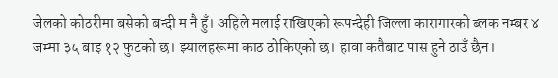जेलको कोठरीमा बसेको बन्दी म नै हुँ। अहिले मलाई राखिएको रूपन्देही जिल्ला कारागारको ब्लक नम्बर ४ जम्मा ३५ बाइ १२ फुटको छ। झ्यालहरूमा काठ ठोकिएको छ। हावा कतैबाट पास हुने ठाउँ छैन।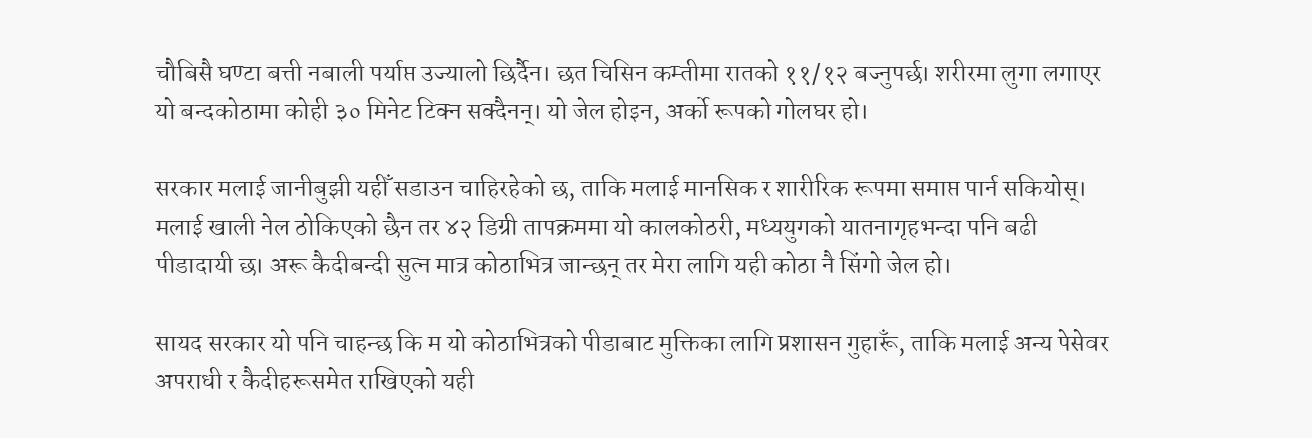चौबिसै घण्टा बत्ती नबाली पर्याप्त उज्यालो छिर्दैन। छत चिसिन कम्तीमा रातको ११/१२ बज्नुपर्छ। शरीरमा लुगा लगाएर यो बन्दकोठामा कोही ३० मिनेट टिक्न सक्दैनन्। यो जेल होइन, अर्को रूपको गोलघर हो।

सरकार मलाई जानीबुझी यहीँ सडाउन चाहिरहेको छ, ताकि मलाई मानसिक र शारीरिक रूपमा समाप्त पार्न सकियोस्। मलाई खाली नेल ठोकिएको छैन तर ४२ डिग्री तापक्रममा यो कालकोठरी, मध्ययुगको यातनागृहभन्दा पनि बढी पीडादायी छ। अरू कैदीबन्दी सुत्न मात्र कोठाभित्र जान्छन् तर मेरा लागि यही कोठा नै सिंगो जेल हो।

सायद सरकार यो पनि चाहन्छ कि म यो कोठाभित्रको पीडाबाट मुक्तिका लागि प्रशासन गुहारूँ, ताकि मलाई अन्य पेसेवर अपराधी र कैदीहरूसमेत राखिएको यही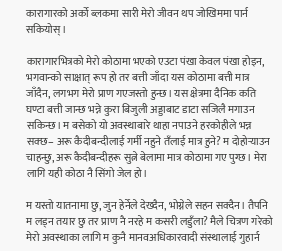कारागारको अर्को ब्लकमा सारी मेरो जीवन थप जोखिममा पार्न सकियोस्।

कारागारभित्रको मेरो कोठामा भएको एउटा पंखा केवल पंखा होइन, भगवान्को साक्षात् रूप हो तर बत्ती जाँदा यस कोठामा बत्ती मात्र जाँदैन, लगभग मेरो प्राण गएजस्तो हुन्छ। यस क्षेत्रमा दैनिक कति घण्टा बत्ती जान्छ भन्ने कुरा बिजुली अड्डाबाट डाटा सजिलै मगाउन सकिन्छ। म बसेको यो अवस्थाबारे थाहा नपाउने हरकोहीले भन्न सक्छ– अरू कैदीबन्दीलाई गर्मी नहुने तँलाई मात्र हुने? म दोहोर्‍याउन चाहन्छु, अरू कैदीबन्दीहरू सुत्ने बेलामा मात्र कोठामा गए पुग्छ। मेरा लागि यही कोठा नै सिंगो जेल हो।

म यस्तो यातनामा छु, जुन हेर्नेले देख्दैन, भोग्नेले सहन सक्दैन। तैपनि म लड्न तयार छु तर प्राण नै नरहे म कसरी लडुँला? मैले चित्रण गरेको मेरो अवस्थाका लागि म कुनै मानवअधिकारवादी संस्थालाई गुहार्न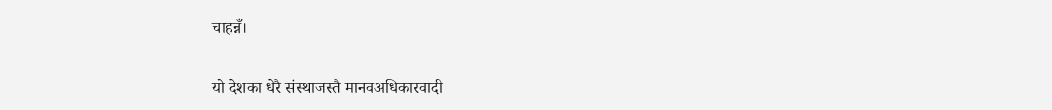चाहन्नँ।

यो देशका धेरै संस्थाजस्तै मानवअधिकारवादी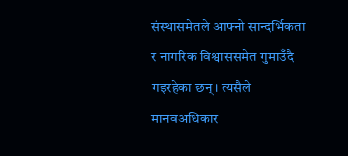संस्थासमेतले आफ्नो सान्दर्भिकता र नागरिक विश्वाससमेत गुमाउँदै गइरहेका छन्। त्यसैले मानवअधिकार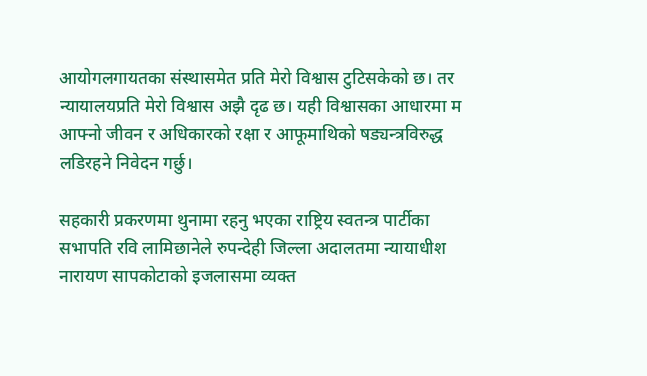आयोगलगायतका संस्थासमेत प्रति मेरो विश्वास टुटिसकेको छ। तर न्यायालयप्रति मेरो विश्वास अझै दृढ छ। यही विश्वासका आधारमा म आफ्नो जीवन र अधिकारको रक्षा र आफूमाथिको षड्यन्त्रविरुद्ध लडिरहने निवेदन गर्छु।

सहकारी प्रकरणमा थुनामा रहनु भएका राष्ट्रिय स्वतन्त्र पार्टीका सभापति रवि लामिछानेले रुपन्देही जिल्ला अदालतमा न्यायाधीश नारायण सापकोटाको इजलासमा व्यक्त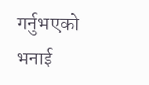गर्नुभएको भनाई